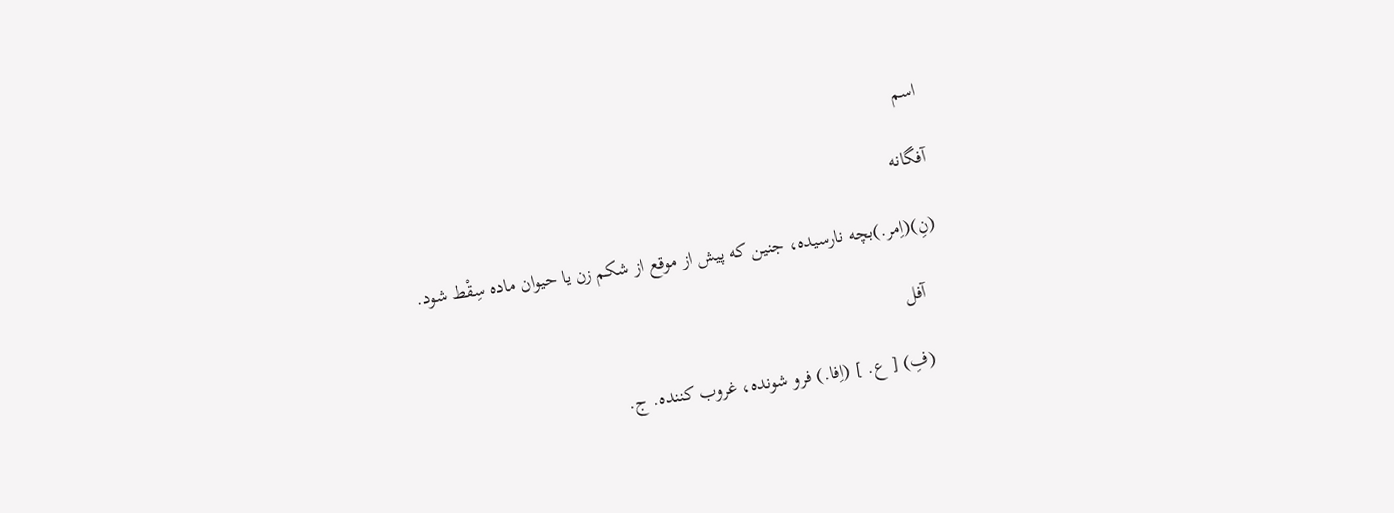اسم

آفگانه

(نِ)(اِمر.)بچه نارسیده، جنین که پیش از موقع از شکم زن یا حیوان ماده سِقْط شود.

    آفل

    (فِ) [ ع. ] (اِفا.) فرو شونده، غروب کننده. ج.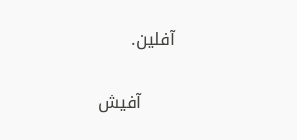آفلین.

      آفیش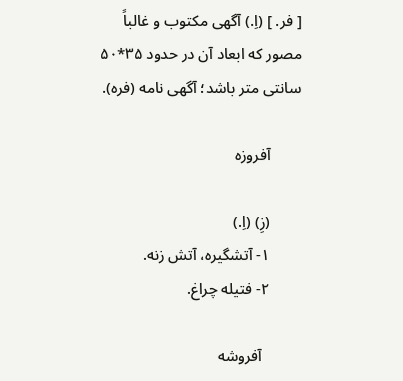[ فر. ] (اِ.) آگهی مکتوب و غالباً مصور که ابعاد آن در حدود ۳۵*۵۰ سانتی متر باشد؛ آگهی نامه (فره).

        آفروزه

        (زِ) (اِ.)
        ۱- آتشگیره، آتش زنه.
        ۲- فتیله چراغ.

          آفروشه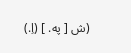(ش [ په. ] (اِ.)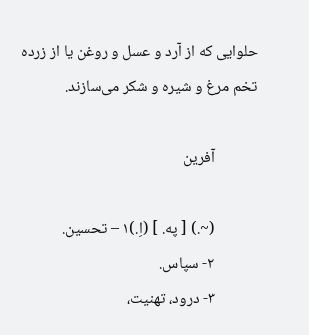حلوایی که از آرد و عسل و روغن یا از زرده تخم مرغ و شیره و شکر می‌سازند.

            آفرین

            (~.) [ په. ] (اِ.)۱ – تحسین.
            ۲- سپاس.
            ۳- درود، تهنیت،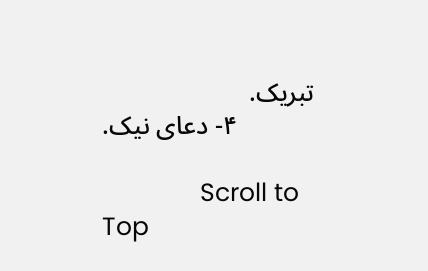تبریک.
            ۴- دعای نیک.

              Scroll to Top